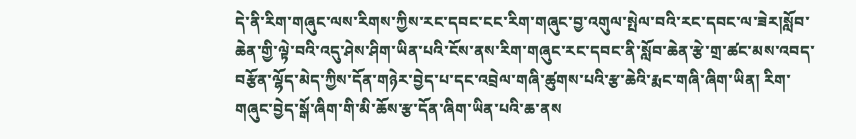དེ་ནི་རིག་གཞུང་ལས་རིགས་ཀྱིས་རང་དབང་ངང་རིག་གཞུང་བྱ་འགུལ་སྤེལ་བའི་རང་དབང་ལ་ཟེར།སློབ་ཆེན་གྱི་ལྟེ་བའི་འདུ་ཤེས་ཤིག་ཡིན་པའི་ངོས་ནས་རིག་གཞུང་རང་དབང་ནི་སློབ་ཆེན་རྩེ་གྲ་ཚང་མས་འབད་བརྩོན་ལྷོད་མེད་ཀྱིས་དོན་གཉེར་བྱེད་པ་དང་འབྲེལ་གཞི་ཚུགས་པའི་རྩ་ཆེའི་རྨང་གཞི་ཞིག་ཡིན། རིག་གཞུང་བྱེད་སྒོ་ཞིག་གི་མི་ཆོས་རྩ་དོན་ཞིག་ཡིན་པའི་ཆ་ནས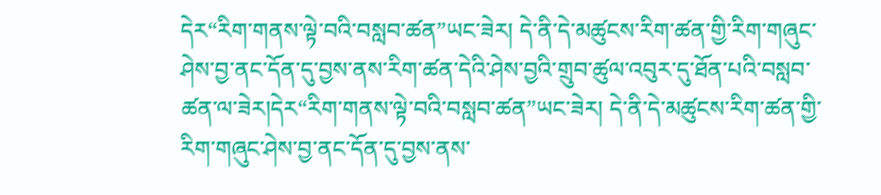དེར“རིག་གནས་ལྟེ་བའི་བསླབ་ཚན”ཡང་ཟེར། དེ་ནི་དེ་མཚུངས་རིག་ཚན་གྱི་རིག་གཞུང་ཤེས་བྱ་ནང་དོན་དུ་བྱས་ནས་རིག་ཚན་དེའི་ཤེས་བྱའི་གྲུབ་ཚུལ་འབུར་དུ་ཐོན་པའི་བསླབ་ཚན་ལ་ཟེར།དེར“རིག་གནས་ལྟེ་བའི་བསླབ་ཚན”ཡང་ཟེར། དེ་ནི་དེ་མཚུངས་རིག་ཚན་གྱི་རིག་གཞུང་ཤེས་བྱ་ནང་དོན་དུ་བྱས་ནས་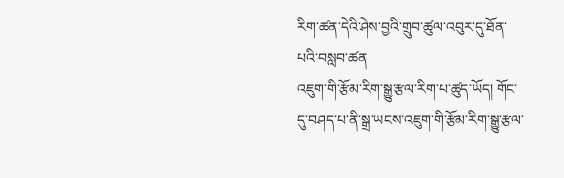རིག་ཚན་དེའི་ཤེས་བྱའི་གྲུབ་ཚུལ་འབུར་དུ་ཐོན་པའི་བསླབ་ཚན
འཇུག་གི་རྩོམ་རིག་སྒྱུ་རྩལ་རིག་པ་ཚུད་ཡོད། གོང་དུ་བཤད་པ་ནི་སྒྲ་ཡངས་འཇུག་གི་རྩོམ་རིག་སྒྱུ་རྩལ་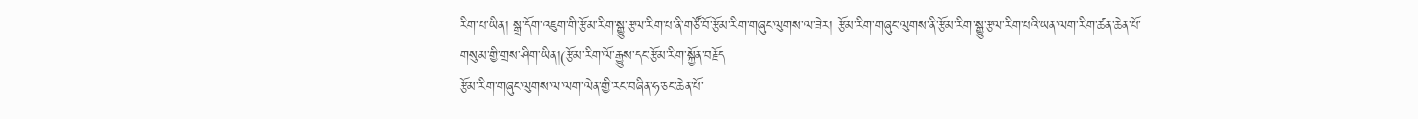རིག་པ་ཡིན། སྒྲ་དོག་འཇུག་གི་རྩོམ་རིག་སྒྱུ་རྩལ་རིག་པ་ནི་གཙོ་བོ་རྩོམ་རིག་གཞུང་ལུགས་ལ་ཟེར། རྩོམ་རིག་གཞུང་ལུགས་ནི་རྩོམ་རིག་སྒྱུ་རྩལ་རིག་པའི་ཡན་ལག་རིག་ཚན་ཆེན་པོ་གསུམ་གྱི་གྲས་ཤིག་ཡིན།(རྩོམ་རིག་ལོ་རྒྱུས་དང་རྩོམ་རིག་སྐྱོན་བརྗོད
རྩོམ་རིག་གཞུང་ལུགས་ལ་ལག་ལེན་གྱི་རང་བཞིན་ཧ་ཅང་ཆེན་པོ་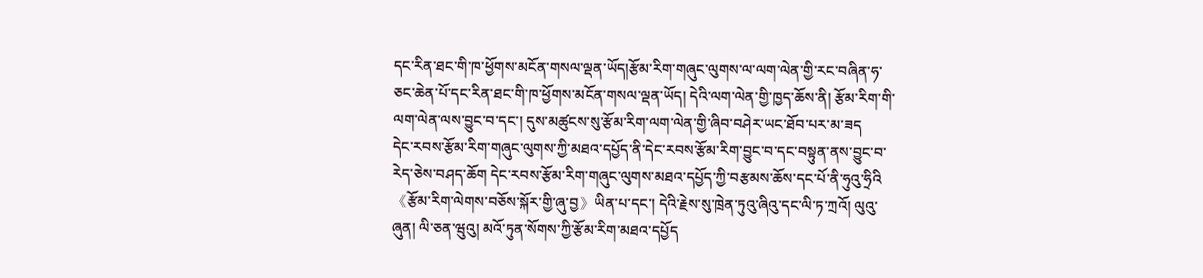དང་རིན་ཐང་གི་ཁ་ཕྱོགས་མངོན་གསལ་ལྡན་ཡོད།རྩོམ་རིག་གཞུང་ལུགས་ལ་ལག་ལེན་གྱི་རང་བཞིན་ཧ་ཅང་ཆེན་པོ་དང་རིན་ཐང་གི་ཁ་ཕྱོགས་མངོན་གསལ་ལྡན་ཡོད། དེའི་ལག་ལེན་གྱི་ཁྱད་ཆོས་ནི། རྩོམ་རིག་གི་ལག་ལེན་ལས་བྱུང་བ་དང་། དུས་མཚུངས་སུ་རྩོམ་རིག་ལག་ལེན་གྱི་ཞིབ་བཤེར་ཡང་ཐོབ་པར་མ་ཟད
དེང་རབས་རྩོམ་རིག་གཞུང་ལུགས་ཀྱི་མཐའ་དཔྱོད་ནི་དེང་རབས་རྩོམ་རིག་བྱུང་བ་དང་བསྟུན་ནས་བྱུང་བ་རེད་ཅེས་བཤད་ཆོག དེང་རབས་རྩོམ་རིག་གཞུང་ལུགས་མཐའ་དཔྱོད་ཀྱི་བརྩམས་ཆོས་དང་པོ་ནི་ཧུའུ་ཧྲིའི《རྩོམ་རིག་ལེགས་བཅོས་སྐོར་གྱི་ཞུ་བྱ》ཡིན་པ་དང་། དེའི་རྗེས་སུ་ཁྲེན་ཏུའུ་ཞིའུ་དང་ལི་ཏ་ཀྲའོ། ལུའུ་ཞུན། ལི་ཅན་ཝུའུ། མའོ་ཏུན་སོགས་ཀྱི་རྩོམ་རིག་མཐའ་དཔྱོད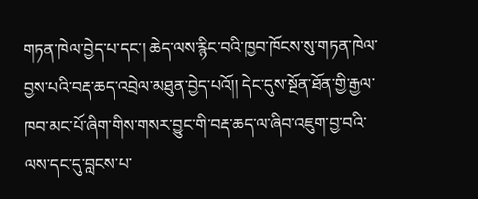གཏན་ཁེལ་བྱེད་པ་དང་། ཆེད་ལས་རྙིང་བའི་ཁྱབ་ཁོངས་སུ་གཏན་ཁེལ་བྱས་པའི་བརྡ་ཆད་འབྲེལ་མཐུན་བྱེད་པའོ།། དེང་དུས་སྔོན་ཐོན་གྱི་རྒྱལ་ཁབ་མང་པོ་ཞིག་གིས་གསར་བྱུང་གི་བརྡ་ཆད་ལ་ཞིབ་འཇུག་བྱ་བའི་ལས་དང་དུ་བླངས་པ་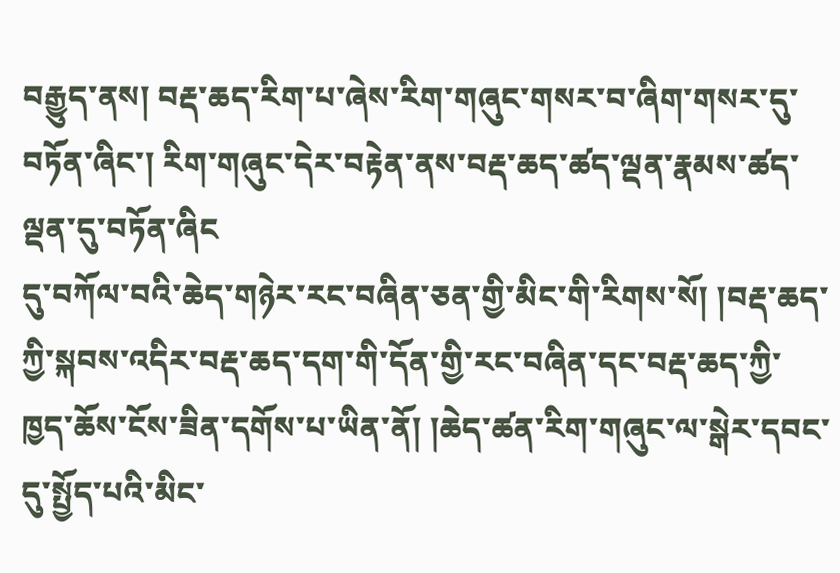བརྒྱུད་ནས། བརྡ་ཆད་རིག་པ་ཞེས་རིག་གཞུང་གསར་བ་ཞིག་གསར་དུ་བཏོན་ཞིང་། རིག་གཞུང་དེར་བརྟེན་ནས་བརྡ་ཆད་ཚད་ལྡན་རྣམས་ཚད་ལྡན་དུ་བཏོན་ཞིང
དུ་བཀོལ་བའི་ཆེད་གཉེར་རང་བཞིན་ཅན་གྱི་མིང་གི་རིགས་སོ། །བརྡ་ཆད་ཀྱི་སྐབས་འདིར་བརྡ་ཆད་དག་གི་དོན་གྱི་རང་བཞིན་དང་བརྡ་ཆད་ཀྱི་ཁྱད་ཆོས་ངོས་ཟིན་དགོས་པ་ཡིན་ནོ། །ཆེད་ཚན་རིག་གཞུང་ལ་སྒེར་དབང་དུ་སྤྱོད་པའི་མིང་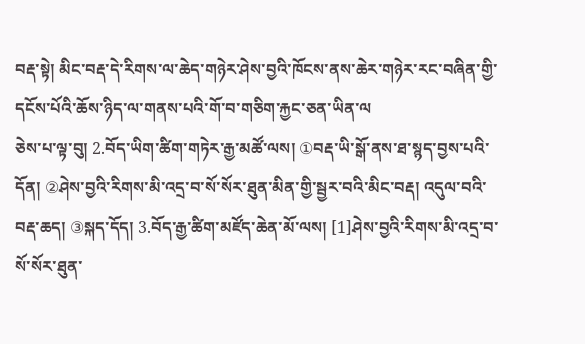བརྡ་སྟེ། མིང་བརྡ་དེ་རིགས་ལ་ཆེད་གཉེར་ཤེས་བྱའི་ཁོངས་ནས་ཆེར་གཉེར་རང་བཞིན་གྱི་དངོས་པོའི་ཆོས་ཉིད་ལ་གནས་པའི་གོ་བ་གཅིག་རྐྱང་ཅན་ཡིན་ལ
ཅེས་པ་ལྟ་བུ། 2.བོད་ཡིག་ཚིག་གཏེར་རྒྱ་མཚོ་ལས། ①བརྡ་ཡི་སྒོ་ནས་ཐ་སྙད་བྱས་པའི་དོན། ②ཤེས་བྱའི་རིགས་མི་འདྲ་བ་སོ་སོར་ཐུན་མིན་གྱི་སྦྱར་བའི་མིང་བརྡ། འདུལ་བའི་བརྡ་ཆད། ③སྐད་དོད། 3.བོད་རྒྱ་ཚིག་མཛོད་ཆེན་མོ་ལས། [1]ཤེས་བྱའི་རིགས་མི་འདྲ་བ་སོ་སོར་ཐུན་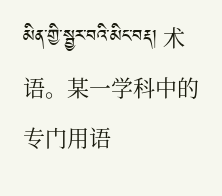མིན་གྱི་སྦྱར་བའི་མིང་བརྡ། 术语。某一学科中的专门用语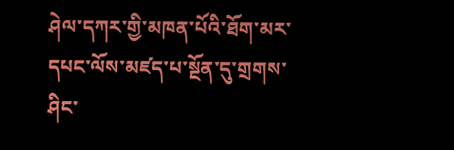ཤེལ་དཀར་གྱི་མཁན་པོའི་ཐོག་མར་དཔང་ལོས་མཛད་པ་སྔོན་དུ་གྲགས་ཤིང་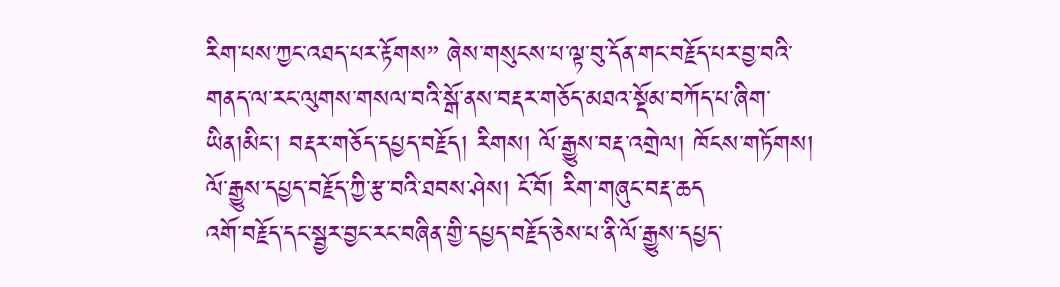རིག་པས་ཀྱང་འཐད་པར་རྟོགས” ཞེས་གསུངས་པ་ལྟ་བུ་དོན་གང་བརྗོད་པར་བྱ་བའི་གནད་ལ་རང་ལུགས་གསལ་བའི་སྒོ་ནས་བརྡར་གཅོད་མཐའ་སྡོམ་བཀོད་པ་ཞིག་ཡིན།མིང་། བརྡར་གཅོད་དཔྱད་བརྗོད། རིགས། ལོ་རྒྱུས་བརྡ་འགྲེལ། ཁོངས་གཏོགས། ལོ་རྒྱུས་དཔྱད་བརྗོད་ཀྱི་རྩ་བའི་ཐབས་ཤེས། ངོ་བོ། རིག་གཞུང་བརྡ་ཆད
འགོ་བརྗོད་དང་སྦྱར་བྱང་རང་བཞིན་གྱི་དཔྱད་བརྗོད་ཅེས་པ་ནི་ལོ་རྒྱུས་དཔྱད་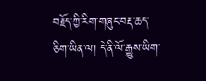བརྗོད་ཀྱི་རིག་གཞུང་བརྡ་ཆད་ཅིག་ཡིན་ལ། དེ་ནི་ལོ་རྒྱུས་ཡིག་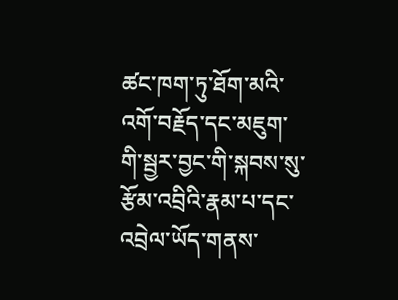ཚང་ཁག་ཏུ་ཐོག་མའི་འགོ་བརྗོད་དང་མཇུག་གི་སྦྱར་བྱང་གི་སྐབས་སུ་རྩོམ་འབྲིའི་རྣམ་པ་དང་འབྲེལ་ཡོད་གནས་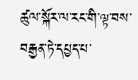ཚུལ་སྐོར་ལ་རང་གི་ལྟ་བས་བརྒྱན་ཏེ་དཔྱད་པ་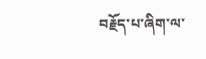བརྗོད་པ་ཞིག་ལ་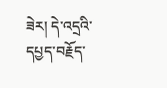ཟེར། དེ་འདྲའི་དཔྱད་བརྗོད་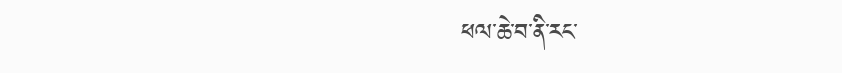ཕལ་ཆེ་བ་ནི་རང་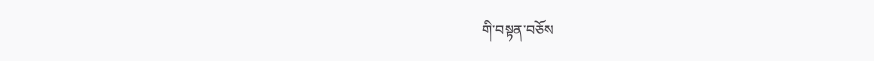གི་བསྟན་བཅོས